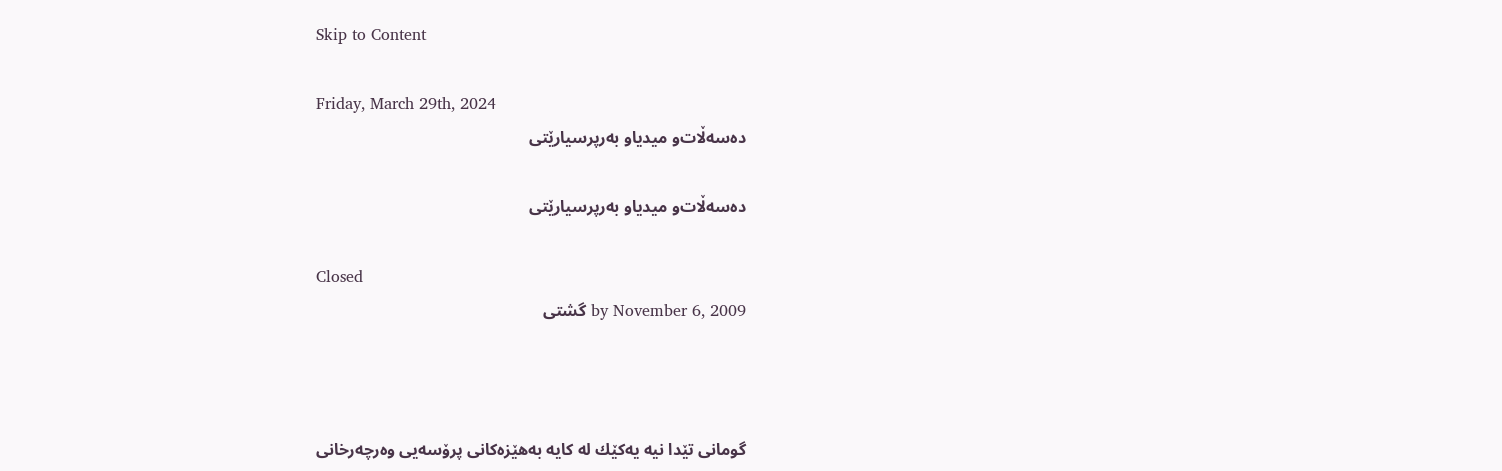Skip to Content

Friday, March 29th, 2024
ده‌سه‌ڵات‌و میدیاو به‌رپرسیارێتی

ده‌سه‌ڵات‌و میدیاو به‌رپرسیارێتی

Closed
by November 6, 2009 گشتی



گومانی تێدا نیه‌ یه‌كێك له‌ كایه‌ به‌هێزه‌كانی پرۆسه‌یی وه‌رچه‌رخانی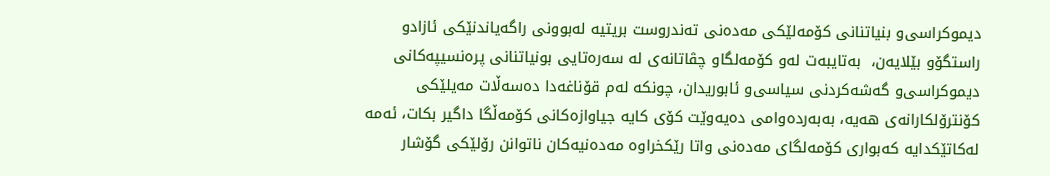دیموكراسی‌و بنیاتنانی كۆمه‌لێكی مه‌ده‌نی ته‌ندروست بریتیه‌ له‌بوونی راگه‌یاندنێكی ئازادو راستگۆو بێلایه‌ن،  به‌تایبه‌ت له‌و كۆمه‌لگاو چڤاتانه‌ی له‌ سه‌ره‌تایی بونیاتنانی پره‌نسیپه‌كانی دیموكراسی‌و گه‌شه‌كردنی سیاسی‌و ئابوریدان، چونكه‌ له‌م قۆناغه‌دا ده‌سه‌ڵات مه‌یلێكی كۆنترۆلكارانه‌ی هه‌یه‌، به‌به‌رده‌وامی ده‌یه‌وێت كۆی كایه‌ جیاوازه‌كانی كۆمه‌ڵگا داگیر بكات، ئه‌مه‌ له‌كاتێكدایه‌ كه‌بواری كۆمه‌لگای مه‌ده‌نی واتا رێكخراوه‌ مه‌ده‌نیه‌كان ناتوانن رۆلێكی گۆشار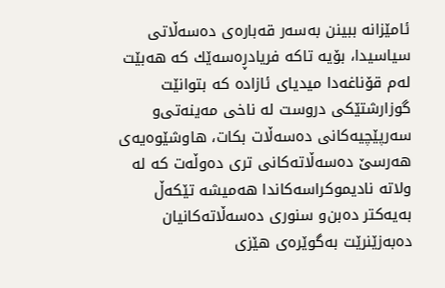ئامێزانه‌ ببینن به‌سه‌ر قه‌باره‌ی ده‌سه‌ڵاتی سیاسیدا، بۆیه‌ تاكه‌ فریادڕه‌سه‌ێك كه‌ هه‌بێت له‌م قۆناغه‌دا میدیای ئازاده‌ كه‌ بتوانێت گوزارشتێكی دروست له‌ ناخی مه‌ینه‌تی‌و سه‌رپێچیه‌كانی ده‌سه‌ڵات بكات، هاوشێوه‌یه‌ی هه‌رسێ ده‌سه‌ڵاته‌كانی تری ده‌وڵه‌ت كه‌ له‌ ولاته‌ نادیموكراسه‌كاندا هه‌میشه‌ تێكه‌ڵ به‌یه‌كتر ده‌بن‌و سنوری ده‌سه‌ڵاته‌كانیان ده‌به‌زێنرێت به‌گوێره‌ی هێزی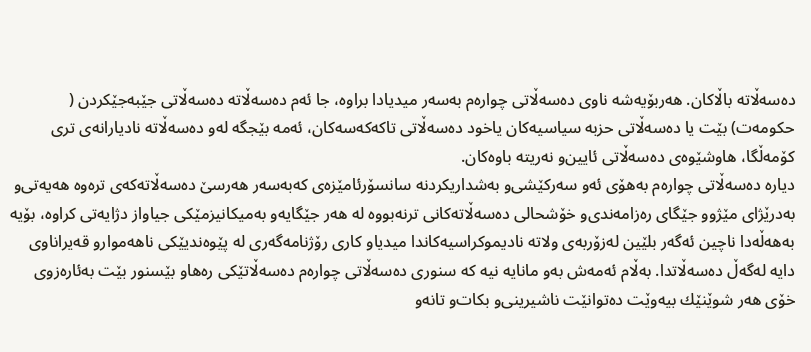ده‌سه‌ڵاته‌ باڵاكان. هه‌ربۆیه‌شه‌ ناوی ده‌سه‌ڵاتی چواره‌م به‌سه‌ر میدیادا براوه‌، جا ئه‌م ده‌سه‌ڵاته‌ ده‌سه‌ڵاتی جێبه‌جێكردن ( حكومه‌ت) بێت یا ده‌سه‌ڵاتی حزبه‌ سیاسیه‌كان یاخود ده‌سه‌ڵاتی تاكه‌كه‌سه‌كان، ئه‌مه‌ بێجگه‌ له‌و ده‌سه‌ڵاته‌ نادیارانه‌ی تری كۆمه‌ڵگا، هاوشێوه‌ی ده‌سه‌ڵاتی ئایین‌و نه‌ریته‌ باوه‌كان.
دیاره‌ ده‌سه‌ڵاتی چواره‌م به‌هۆی ئه‌و سه‌ركێشی‌و به‌شداریكردنه‌ سانسۆرئامێزه‌ی كه‌به‌سه‌ر هه‌رسێ ده‌سه‌ڵاته‌كه‌ی تره‌وه‌ هه‌یه‌تی‌و به‌درێژای مێژوو جێگای ره‌زامه‌ندی‌و خۆشحالی ده‌سه‌ڵاته‌كانی ترنه‌بووه‌ له‌ هه‌ر جێگایه‌و به‌میكانیزمێكی جیاواز دژایه‌تی كراوه‌، بۆیه‌ به‌هه‌ڵه‌دا ناچین ئه‌گه‌ر بلێین له‌زۆربه‌ی ولاته‌ نادیموكراسیه‌كاندا میدیا‌و كاری رۆژنامه‌گه‌ری له‌ پێوه‌ندیێكی ناهه‌موارو قه‌یراناوی دایه‌ له‌گه‌ڵ ده‌سه‌ڵاتدا. به‌ڵام ئه‌مه‌ش به‌و مانایه‌ نیه‌ كه‌ سنوری ده‌سه‌ڵاتی چواره‌م ده‌سه‌ڵاتێكی ره‌هاو بێسنور بێت به‌ئاره‌زوی خۆی هه‌ر شوێنێك بیه‌وێت ده‌توانێت ناشیرینی‌و بكات‌و تانه‌و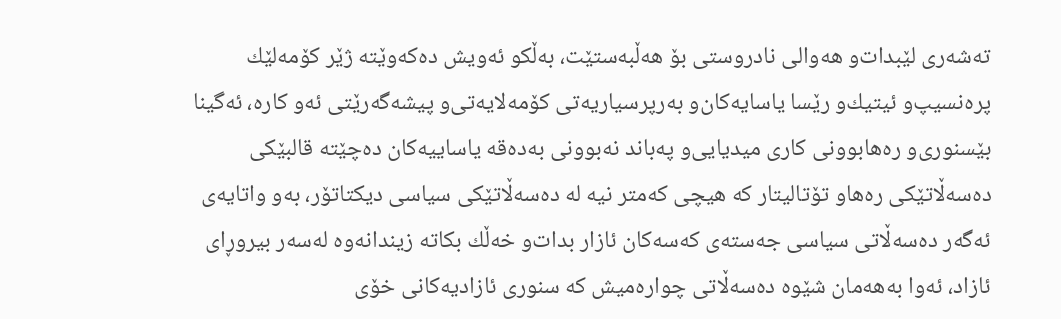ته‌شه‌ری لێبدات‌و هه‌والی نادروستی بۆ هه‌ڵبه‌ستێت، به‌ڵكو ئه‌ویش ده‌كه‌وێته‌ ژێر كۆمه‌لێك پره‌نسیپ‌و ئیتیك‌و رێسا یاسایه‌كان‌و به‌رپرسیاریه‌تی كۆمه‌لایه‌تی‌و پیشه‌گه‌رێتی ئه‌و كاره‌، ئه‌گینا بێسنوری‌و ره‌هابوونی كاری میدیایی‌و په‌باند نه‌بوونی به‌ده‌قه‌ یاساییه‌كان ده‌چێته‌ قالبێكی ده‌سه‌ڵاتێكی ره‌ها‌و تۆتالیتار كه‌ هیچی كه‌متر نیه‌ له‌ ده‌سه‌ڵاتێكی سیاسی دیكتاتۆر، به‌و واتایه‌ی ئه‌گه‌ر ده‌سه‌ڵاتی سیاسی جه‌سته‌ی كه‌سه‌كان ئازار بدات‌و خه‌ڵك بكاته‌ زیندانه‌وه‌ له‌سه‌ر بیروڕای ئازاد، ئه‌وا به‌هه‌مان شێوه‌ ده‌سه‌ڵاتی چواره‌میش كه‌ سنوری ئازادیه‌كانی خۆی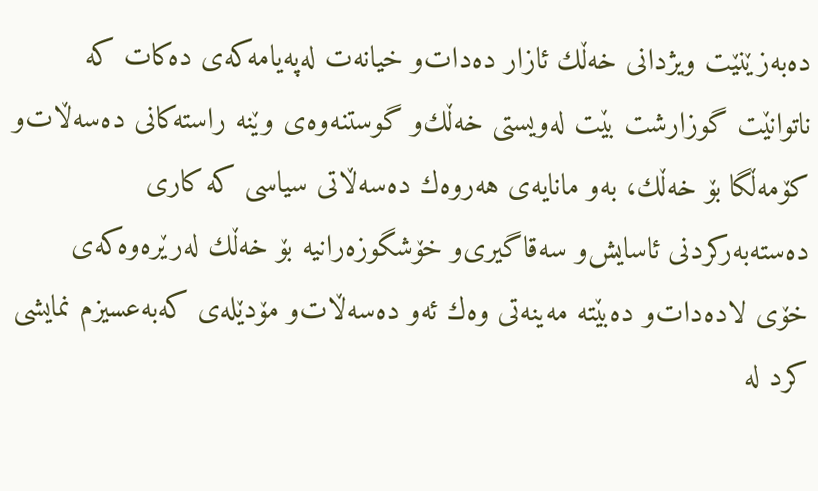ده‌به‌زێنێت ویژدانی خه‌ڵك ئازار ده‌دات‌و خیانه‌ت له‌په‌یامه‌كه‌ی ده‌كات كه‌ ناتوانێت گوزارشت بێت له‌ویستی خه‌ڵك‌و گوستنه‌وه‌ی وێنه‌ راسته‌كانی ده‌سه‌ڵات‌و كۆمه‌ڵگا بۆ خه‌ڵك، به‌و مانایه‌ی هه‌روه‌ك ده‌سه‌ڵاتی سیاسی كه‌ كاری ده‌سته‌به‌ركردنی ئاسایش‌و سه‌قاگیری‌و خۆشگوزه‌رانیه‌ بۆ خه‌ڵك له‌رێره‌وه‌كه‌ی خۆی لاده‌دات‌و ده‌بێته‌ مه‌ینه‌تی وه‌ك ئه‌و ده‌سه‌ڵات‌و مۆدێله‌ی كه‌به‌عسیزم نمایشی كرد له‌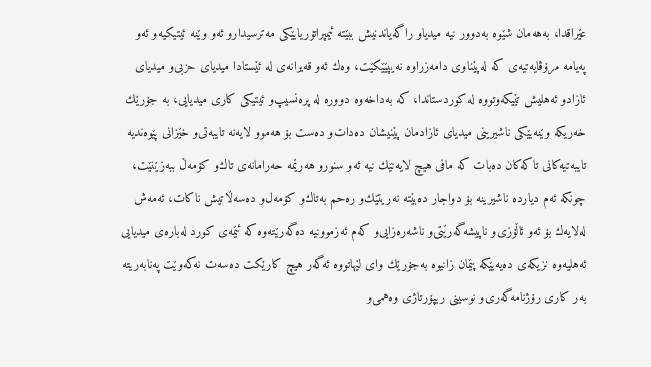عێراقدا، به‌هه‌مان شێوه‌ به‌دوور نیه‌ میدیاو راگه‌یاندنیش ببێته‌ ئیمپراتۆریایێكی مه‌ترسیدارو ئه‌و وێنه‌ ئیتیكیه‌و ئه‌و په‌یامه‌ مرۆڤایه‌تیه‌ی كه‌ له‌پێناوی دامه‌زراوه‌ نه‌یپێێكێت، وه‌ك ئه‌و قه‌یرانه‌ی له‌ ئێستادا میدیای حزبی‌و میدیای ئازاد‌و ئه‌هلیش تێیكه‌وتووه‌ له‌ كوردستاندا، كه‌ به‌داخه‌وه‌ دووره‌ له‌ پره‌نسیپ‌و ئیتیكی كاری میدیایی، به‌ جۆرێك خه‌ریكه‌ وێنه‌یێكی ناشیرینی میدیای ئازادمان پێنیشان ده‌دات‌و ده‌ست بۆ هه‌موو لایه‌نه‌ تایبه‌تی‌و خێزانی پێوه‌ندیه‌ تایبه‌تیه‌كانی تاكه‌كان ده‌بات كه‌ مافی هیچ لایه‌نێك نیه‌ ئه‌و سنورو هه‌رێمه‌ حه‌رامانه‌ی تاك‌و كۆمه‌ڵ ببه‌زێنێت، چونكه‌ ئه‌م دیارده‌ ناشیرینه‌ بۆ دواجار ده‌بێته‌ نه‌ریتێك‌و ره‌حم به‌تاك‌و كۆمه‌ل‌و ده‌سه‌ڵاتیش ناكات، ئه‌مه‌ش له‌لایه‌ك بۆ ئه‌و ئاڵۆزی‌و ناپیشه‌گه‌رێتی‌و ناشه‌ره‌زایی‌و كه‌م ئه‌زموونیه‌ ده‌گه‌رێته‌وه‌ كه‌ ئێمه‌ی كورد له‌باره‌ی میدیایی ئه‌هلیه‌وه‌ نزیكه‌ی ده‌یه‌یێكه‌ پێمان زانیوه‌ به‌جۆرێك وای لێهاتووه‌ ئه‌گه‌ر هیچ كارێكت ده‌سه‌ت نه‌كه‌وێت په‌نابه‌ریته‌ به‌ر كاری رۆژنامه‌گه‌ری‌و نوسینی ریپۆرتاژی وه‌همی‌و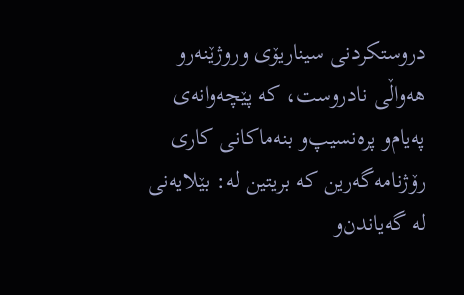دروستكردنی سیناریۆی وروژێنه‌ر‌و هه‌واڵی نادروست، كه‌ پێچه‌وانه‌ی په‌یام‌و پره‌نسیپ‌و بنه‌ماكانی كاری رۆژنامه‌گه‌رین كه‌ بریتین له‌: بێلایه‌نی له‌ گه‌یاندن‌و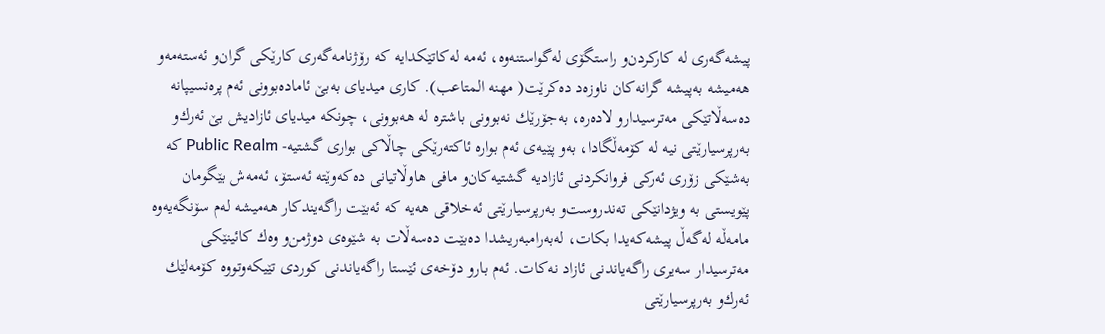پیشه‌گه‌ری له‌ كاركردن‌و راستگۆی له‌گواستنه‌وه‌، ئه‌مه‌ له‌كاتێكدایه‌ كه‌ رۆژنامه‌گه‌ری كارێكی گران‌و ئه‌سته‌مه‌‌و هه‌میشه‌ به‌پیشه‌ گرانه‌كان ناوزه‌د ده‌كرێت( مهنه‌ المتاعب). كاری میدیای به‌بێ ئاماده‌بوونی ئه‌م پره‌نسیپانه‌ ده‌سه‌ڵاتێكی مه‌ترسیدارو لاده‌ره‌، به‌جۆرێك نه‌بوونی باشتره‌ له‌ هه‌بوونی، چونكه‌ میدیای ئازادیش بێ ئه‌رك‌و به‌رپرسیارێتی نیه‌ له‌ كۆمه‌ڵگادا، به‌و پێیه‌ی ئه‌م بواره‌ ئاكته‌رێكی چاڵاكی بواری گشتیه‌- Public Realm كه‌ به‌شێكی زۆری ئه‌ركی فروانكردنی ئازادیه‌ گشتیه‌كان‌و مافی هاوڵاتیانی ده‌كه‌وێته‌ ئه‌ستۆ، ئه‌مه‌ش بێگومان پێویستی به‌ ویژدانێكی ته‌ندروست‌و به‌رپرسیارێتی ئه‌خلاقی هه‌یه‌ كه‌ ئه‌بێت راگه‌یندكار هه‌میشه‌ له‌م سۆنگه‌یه‌وه‌ مامه‌ڵه‌ له‌گه‌ڵ پیشه‌كه‌یدا بكات، له‌به‌رامبه‌ریشدا ده‌بێت ده‌سه‌ڵات به‌ شێوه‌ی دوژمن‌و وه‌ك كائینێكی مه‌ترسیدار سه‌یری راگه‌یاندنی ئازاد نه‌كات. ئه‌م بارو دۆخه‌ی ئێستا راگه‌یاندنی كوردی تێیكه‌وتووه‌ كۆمه‌لێك ئه‌رك‌و به‌رپرسیارێتی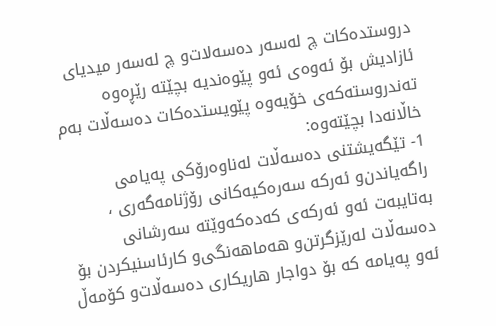دروستده‌كات چ له‌سه‌ر ده‌سه‌لات‌و چ له‌سه‌ر میدیای ئازادیش بۆ ئه‌وه‌ی ئه‌و پێوه‌ندیه‌ بچێته‌ رێڕه‌وه‌ ته‌ندروسته‌كه‌ی خۆیه‌وه‌ پێویستده‌كات ده‌سه‌ڵات به‌م خاڵانه‌دا بچێته‌وه‌:
1- تێگه‌یشتنی ده‌سه‌ڵات له‌ناوه‌رۆكی په‌یامی راگه‌یاندن‌و ئه‌ركه‌ سه‌ره‌كیه‌كانی رۆژنامه‌گه‌ری ، به‌تایبه‌ت ئه‌و ئه‌ركه‌ی كه‌ده‌كه‌وێته‌ سه‌رشانی ده‌سه‌ڵات له‌رێزگرتن‌و هه‌ماهه‌نگی‌و كارئاسنیكردن بۆ ئه‌و په‌یامه‌ كه‌ بۆ دواجار هاریكاری ده‌سه‌ڵات‌و كۆمه‌ڵ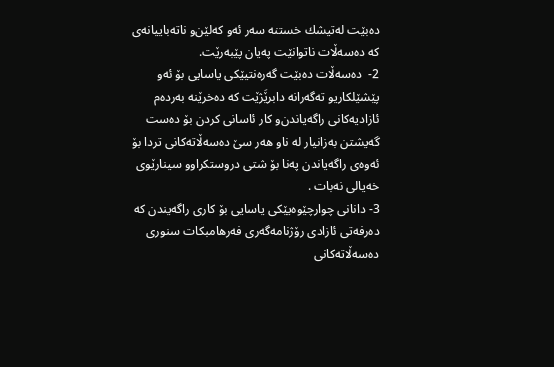ده‌بێت له‌تیشك خستنه‌ سه‌ر ئه‌و كه‌لێن‌و ناته‌باییانه‌ی كه‌ ده‌سه‌ڵات ناتوانێت په‌یان پێبه‌رێت.
2-  ده‌سه‌ڵات ده‌بێت گه‌ره‌نتیێكی یاسایی بۆ ئه‌و پێشێلكاریو ته‌گه‌رانه‌ دابرێَژێت كه‌ ده‌خرێنه‌ به‌رده‌م ئازادیه‌كانی راگه‌یاندن‌و كار ئاسانی كردن بۆ ده‌ست گه‌یشتن به‌زانیار له‌ ناو هه‌ر سێ‌ ده‌سه‌ڵاته‌كانی تردا بۆ ئه‌وه‌ی راگه‌یاندن په‌نا بۆ شتی دروستكراوو سینارێوی خه‌یالی نه‌بات .
3- دانانی چوارچێوه‌یێكی یاسایی بۆ كاری راگه‌یندن كه‌ ده‌رفه‌تی ئازادی رۆژنامه‌گه‌ری فه‌رهامبكات سنوری ده‌سه‌ڵاته‌كانی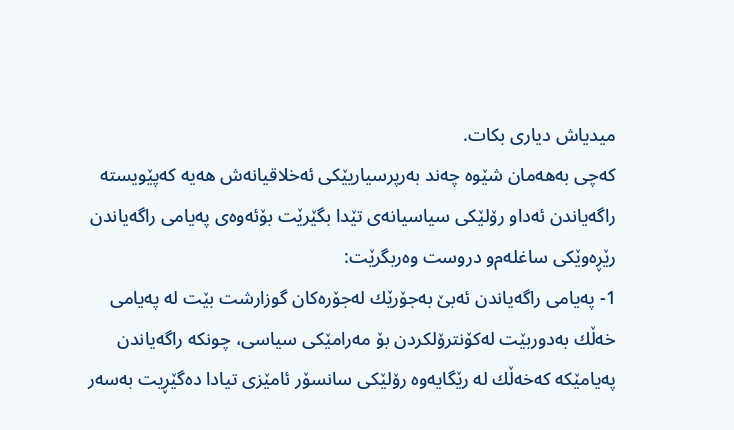میدیاش دیاری بكات.
كه‌چی به‌هه‌مان شێوه‌ چه‌ند به‌رپرسیاریێكی ئه‌خلاقیانه‌ش هه‌یه‌ كه‌پێویسته‌ راگه‌یاندن ئه‌داو رۆلێكی سیاسیانه‌ی تێدا بگێرێت بۆئه‌وه‌ی په‌یامی راگه‌یاندن رێڕه‌وێكی ساغله‌م‌و دروست وه‌ربگرێت:
1- په‌یامی راگه‌یاندن ئه‌بێ به‌جۆرێك له‌جۆره‌كان گوزارشت بێت له‌ په‌یامی خه‌ڵك به‌دوربێت له‌كۆنترۆلكردن بۆ مه‌رامێكی سیاسی، چونكه‌ راگه‌یاندن په‌یامێكه‌ كه‌خه‌ڵك له‌ رێگایه‌وه‌ رۆلێكی سانسۆر ئامێزی تیادا ده‌گێڕیت به‌سه‌ر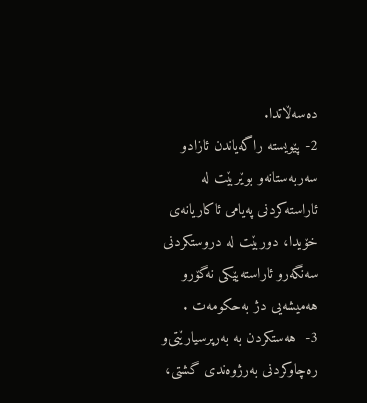ده‌سه‌ڵاتدا.
2- پێویسته‌ راگه‌یاندن ئازادو سه‌ربه‌ستانه‌و بوێربێت له‌ ئاراسته‌كردنی په‌یامی ئاكاریانه‌ی خۆیدا، دوربێت له‌ دروستكردنی سه‌نگه‌رو ئاراسته‌یێكی نه‌گۆر‌و هه‌میشه‌یی دژ به‌حكومه‌ت .
3-  هه‌ستكردن به‌ به‌رپرسیارێتی‌و ره‌چاوكردنی به‌رژوه‌ندی گشتی،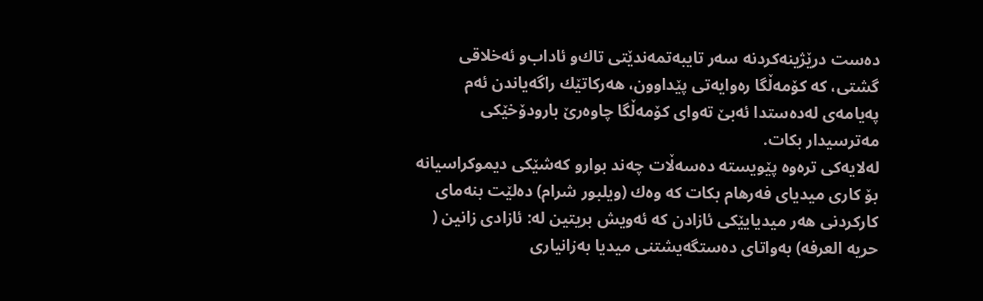ده‌ست درێژینه‌كردنه‌ سه‌ر تایبه‌تمه‌ندێتی تاك‌و ئاداب‌و ئه‌خلاقی گشتی، كه‌ كۆمه‌ڵگا ره‌وایه‌تی پێداوون، هه‌ركاتێك راگه‌یاندن ئه‌م په‌یامه‌ی له‌ده‌ستدا ئه‌بێ ته‌وای كۆمه‌ڵگا چاوه‌رێ بارودۆخێكی مه‌ترسیدار بكات.
له‌لایه‌كی تره‌وه‌ پێویسته‌ ده‌سه‌ڵات چه‌ند بوارو كه‌شێكی دیموكراسیانه‌ بۆ كاری میدیای فه‌رهام بكات كه‌ وه‌ك (ویلبور شرام) ده‌لێت بنه‌مای كاركردنی هه‌ر میدیایێكی ئازادن كه‌ ئه‌ویش بریتین له‌: ئازادی زانین ( حریه‌ العرفه‌) به‌واتای ده‌ستگه‌یشتنی میدیا به‌زانیاری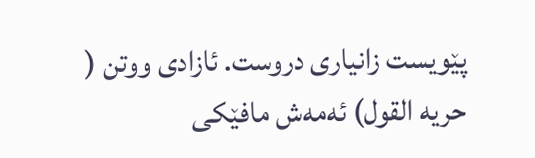پێویست زانیاری دروست. ئازادی ووتن ( حریه‌ القول) ئه‌مه‌ش مافێكی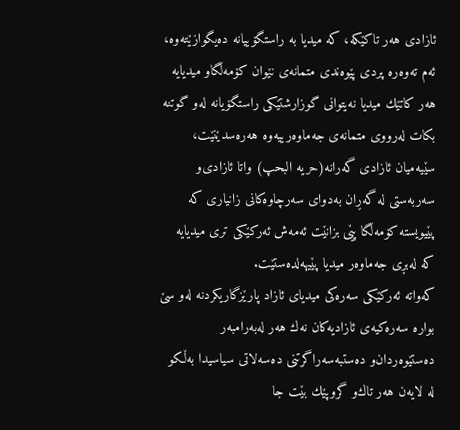ئازادی هه‌ر تاكێكه‌، كه‌ میدیا به‌ راستگۆییانه‌ ده‌یگوازێته‌وه‌، ئه‌م ته‌وه‌ره‌ پردی پێوه‌ندی متمانه‌ی نێوان كۆمه‌ڵگاو میدیایه‌ هه‌ر كاتێك میدیا نه‌یتوانی گوزارشتێكی راستگۆیانه‌ له‌و گوتنه‌ بكات له‌رووی متمانه‌ی جه‌ماوه‌رییه‌وه‌ هه‌ره‌سدێنێت، سێیه‌میان ئازادی گه‌رانه‌(حریه‌ البحپ) واتا ئازادی‌و سه‌ربه‌ستی له‌ گه‌ڕان به‌دوای سه‌رچاوه‌كانی زانیاری كه‌ پێیویسته‌ كۆمه‌ڵگا پێی بزانێت ئه‌مه‌ش ئه‌ركێكی تری میدیایه‌ كه‌ له‌بڕی جه‌ماوه‌ر میدیا پێیهه‌لده‌ستێت.
كه‌واته‌ ئه‌ركێكی سه‌ره‌كی میدیای ئازاد پارێزگاریكردنه‌ له‌و سێ بواره‌ سه‌ره‌كیه‌ی ئازادیه‌كان نه‌ك هه‌ر له‌به‌رامبه‌ر ده‌ستێوه‌ردان‌و ده‌ستبه‌سه‌راگرتنی ده‌سه‌لاتی سیاسیدا به‌ڵكو له‌ لایه‌ن هه‌ر تاك‌و گروپێك بێت جا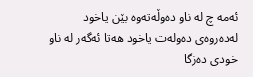ئه‌مه‌ چ له‌ ناو ده‌وڵه‌ته‌وه‌ بێن یاخود له‌ده‌روه‌ی ده‌وله‌ت یاخود هه‌تا ئه‌گه‌ر له‌ ناو خودی ده‌زگا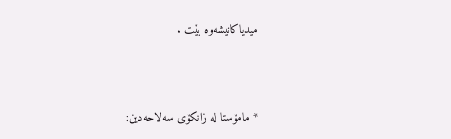میدیاكانیشه‌وه‌ بێت .



* مامۆستا له‌ زانكۆی سه‌لاحه‌دین: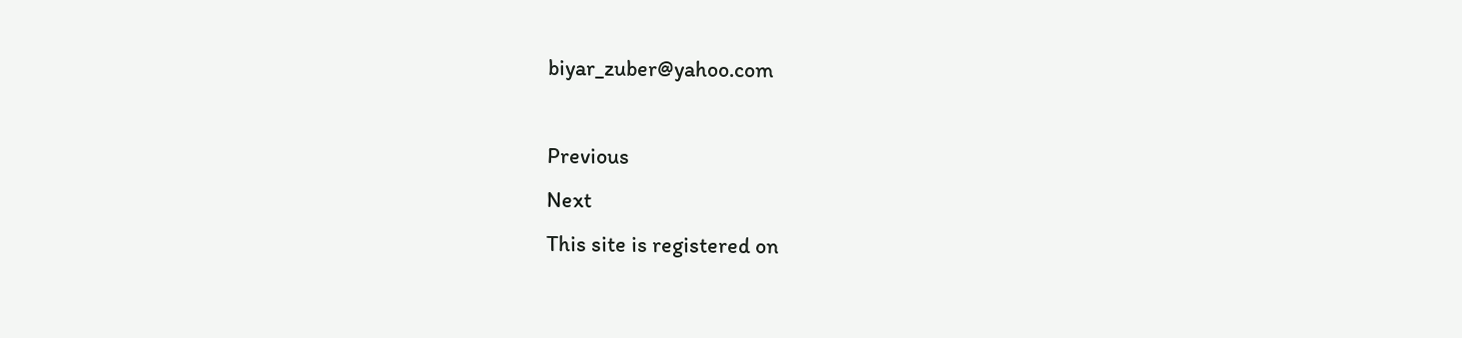biyar_zuber@yahoo.com

Previous
Next
This site is registered on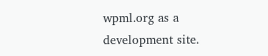wpml.org as a development site.